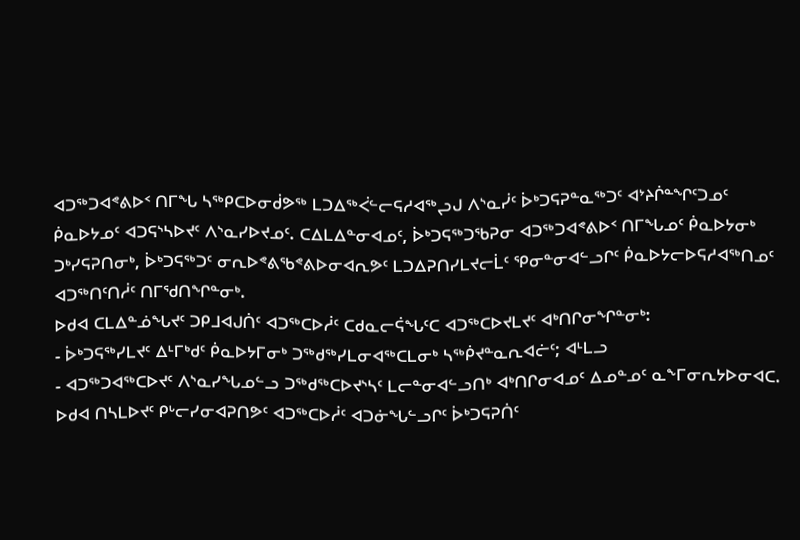ᐊᑐᖅᑐᐊᕝᕕᐅᑉ ᑎᒥᖓ ᓴᖅᑭᑕᐅᓂᑰᕗᖅ ᒪᑐᐃᖅᐹᓪᓕᕋᓱᐊᖅᖢᒍ ᐱᔅᓇᓰᑦ ᐆᒃᑐᕋᕈᓐᓇᖅᑐᑦ ᐊᔾᔨᒌᓐᖏᑦᑐᓄᑦ ᑮᓇᐅᔭᓄᑦ ᐊᑐᕋᔅᓴᐅᔪᑦ ᐱᔅᓇᓯᐅᔪᓄᑦ. ᑕᐃᒪᐃᓐᓂᐊᓄᑦ, ᐆᒃᑐᕋᖅᑐᖃᕈᓂ ᐊᑐᖅᑐᐊᕝᕕᐅᑉ ᑎᒥᖓᓄᑦ ᑮᓇᐅᔭᓂᒃ ᑐᒃᓯᕋᕈᑎᓂᒃ, ᐆᒃᑐᕋᖅᑐᑦ ᓂᕆᐅᕝᕕᖃᕝᕕᐅᓂᐊᕆᕗᑦ ᒪᑐᐃᕈᑎᓯᒪᔪᓕᒫᑦ ᕿᓂᓐᓂᐊᓪᓗᒋᑦ ᑮᓇᐅᔭᓕᐅᕋᓱᐊᖅᑎᓄᑦ ᐊᑐᖅᑎᑦᑎᓲᑦ ᑎᒥᖁᑎᖏᓐᓂᒃ.
ᐅᑯᐊ ᑕᒪᐃᓐᓅᖓᔪᑦ ᑐᑭᒧᐊᒍᑏᑦ ᐊᑐᖅᑕᐅᓲᑦ ᑕᑯᓇᓕᕌᖓᑦᑕ ᐊᑐᖅᑕᐅᔪᒪᔪᑦ ᐊᒃᑎᒋᓂᖏᓐᓂᒃ:
- ᐆᒃᑐᕋᖅᓯᒪᔪᑦ ᐃᒻᒥᒃᑯᑦ ᑮᓇᐅᔭᒥᓂᒃ ᑐᖅᑯᖅᓯᒪᓂᐊᖅᑕᒪᓂᒃ ᓴᖅᑮᔪᓐᓇᕆᐊᓖᑦ; ᐊᒻᒪᓗ
- ᐊᑐᖅᑐᐊᖅᑕᐅᔪᑦ ᐱᔅᓇᓯᖓᓄᓪᓗ ᑐᖅᑯᖅᑕᐅᔪᔅᓴᑦ ᒪᓕᓐᓂᐊᓪᓗᑎᒃ ᐊᒃᑎᒋᓂᐊᓄᑦ ᐃᓄᓐᓄᑦ ᓇᖕᒥᓂᕆᔭᐅᓂᐊᑕ.
ᐅᑯᐊ ᑎᓴᒪᐅᔪᑦ ᑭᒡᓕᓯᓂᐊᕈᑎᕗᑦ ᐊᑐᖅᑕᐅᓲᑦ ᐊᑐᓃᖓᓪᓗᒋᑦ ᐆᒃᑐᕋᕈᑏᑦ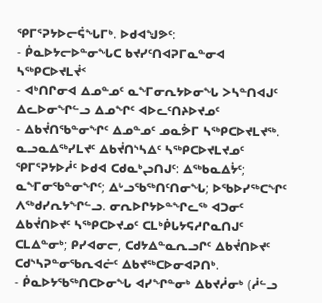ᕿᒥᕐᕈᔭᐅᓕᕌᖓᒥᒃ. ᐅᑯᐊᖑᕗᑦ:
- ᑮᓇᐅᔭᓕᐅᓐᓂᖓᑕ ᑲᔪᓯᑦᑎᐊᕈᒥᓇᓐᓂᐊ ᓴᖅᑭᑕᐅᔪᒪᔫᑉ
- ᐊᒃᑎᒋᓂᐊ ᐃᓄᓐᓄᑦ ᓇᖕᒥᓂᕆᔭᐅᓂᖓ ᐳᓴᓐᑎᐊᒍᑦ ᐃᓚᐅᓂᖏᓪᓗ ᐃᓄᖏᑦ ᐊᐅᓚᑦᑎᔨᐅᔪᓄᑦ
- ᐃᑲᔫᑎᖃᓐᓂᖏᑦ ᐃᓄᓐᓄᑦ ᓄᓇᕘᒥ ᓴᖅᑭᑕᐅᔪᒪᔪᖅ. ᓇᓗᓇᐃᖅᓯᒪᔪᑦ ᐃᑲᔫᑎᔅᓴᐃᑦ ᓴᖅᑭᑕᐅᔪᒪᔪᓄᑦ ᕿᒥᕐᕈᔭᐅᓲᑦ ᐅᑯᐊ ᑕᑯᓇᒃᖢᑎᒍᑦ: ᐃᖅᑲᓇᐃᔮᑦ; ᓇᖕᒥᓂᖃᓐᓂᖏᑦ; ᐃᒡᓗᖃᖅᑎᑦᑎᓂᖓ; ᐅᖃᐅᓯᖅᑕᖏᑦ ᐱᖅᑯᓯᕆᔭᖏᓪᓗ. ᓂᕆᐅᒋᔭᐅᓐᖏᓚᖅ ᐊᑐᓂᑦ ᐃᑲᔫᑎᐅᔪᑦ ᓴᖅᑭᑕᐅᔪᓄᑦ ᑕᒪᒃᑮᒐᔭᕋᓱᒋᓇᑎᒍᑦ ᑕᒪᐃᓐᓂᒃ; ᑭᓯᐊᓂᓕ, ᑕᑯᔭᐃᓐᓇᕆᓗᒋᑦ ᐃᑲᔫᑎᐅᔪᑦ ᑕᑯᔅᓴᕈᓐᓂᖃᕆᐊᓖᑦ ᐃᑲᔪᖅᑕᐅᓂᐊᕈᑎᒃ.
- ᑮᓇᐅᔭᖃᖅᑎᑕᐅᓂᖓ ᐊᓯᖏᓐᓂᒃ ᐃᑲᔪᓲᓂᒃ (ᓲᓪᓗ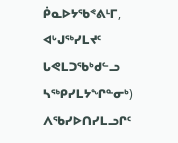ᑮᓇᐅᔭᖃᕝᕕᒻᒥ, ᐊᒡᒍᖅᓯᒪᔪᑦ ᒐᕙᒪᑐᖃᒃᑯᓪᓗ ᓴᖅᑭᓯᒪᔭᖏᓐᓂᒃ) ᐱᖃᓯᐅᑎᓯᒪᓗᒋᑦ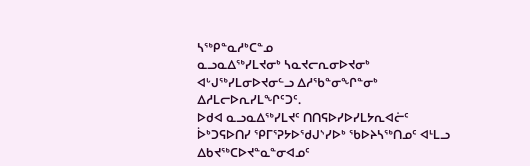ᓴᖅᑭᓐᓇᓱᒃᑕᓐᓄ
ᓇᓗᓇᐃᖅᓯᒪᔪᓂᒃ ᓴᓇᔪᓕᕆᓂᐅᔪᓂᒃ ᐊᒡᒍᖅᓯᒪᓂᐅᔪᓂᓪᓗ ᐃᓱᖃᓐᓂᖏᓐᓂᒃ ᐃᓱᒪᓕᐅᕆᓯᒪᖏᑦᑐᑦ.
ᐅᑯᐊ ᓇᓗᓇᐃᖅᓯᒪᔪᑦ ᑎᑎᕋᐅᓯᐅᓯᒪᔭᕆᐊᓖᑦ ᐆᒃᑐᕋᐅᑎᓯ ᕿᒥᕐᕈᔭᐅᖁᒍᔅᓯᐅᒃ ᖃᐅᔨᓴᖅᑎᓄᑦ ᐊᒻᒪᓗ ᐃᑲᔪᖅᑕᐅᔪᓐᓇᓐᓂᐊᓄᑦ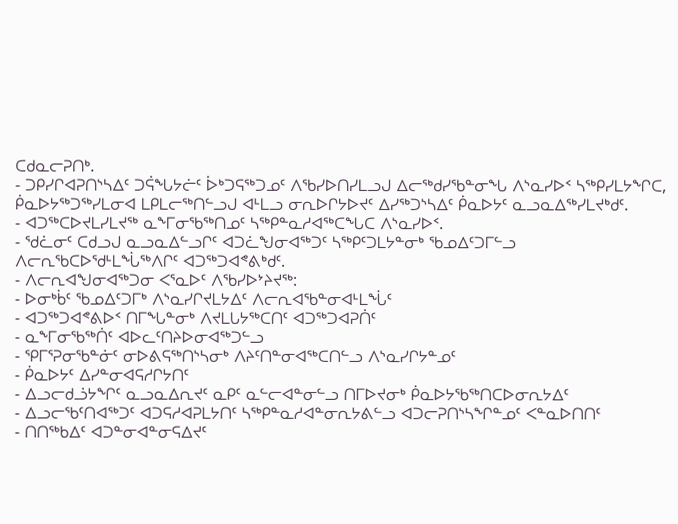ᑕᑯᓇᓕᕈᑎᒃ.
- ᑐᑭᓯᒋᐊᕈᑎᔅᓴᐃᑦ ᑐᕌᖓᔭᓖᑦ ᐆᒃᑐᕋᖅᑐᓄᑦ ᐱᖃᓯᐅᑎᓯᒪᓗᒍ ᐃᓕᖅᑯᓯᖃᓐᓂᖓ ᐱᔅᓇᓯᐅᑉ ᓴᖅᑭᓯᒪᔭᖏᑕ, ᑮᓇᐅᔭᖅᑐᖅᓯᒪᓂᐊ ᒪᑭᒪᓕᖅᑎᓪᓗᒍ ᐊᒻᒪᓗ ᓂᕆᐅᒋᔭᐅᔪᑦ ᐃᓯᖅᑐᔅᓴᐃᑦ ᑮᓇᐅᔭᑦ ᓇᓗᓇᐃᖅᓯᒪᔪᒃᑯᑦ.
- ᐊᑐᖅᑕᐅᔪᒪᓯᒪᔪᖅ ᓇᖕᒥᓂᖃᖅᑎᓄᑦ ᓴᖅᑭᓐᓇᓱᐊᖅᑕᖓᑕ ᐱᔅᓇᓯᐅᑉ.
- ᖁᓛᓂᑦ ᑕᑯᓗᒍ ᓇᓗᓇᐃᓪᓗᒋᑦ ᐊᑐᓛᖑᓂᐊᖅᑐᑦ ᓴᖅᑭᑦᑐᒪᔭᓐᓂᒃ ᖃᓄᐃᑦᑐᒥᓪᓗ ᐱᓕᕆᖃᑕᐅᖁᒻᒪᖔᖅᐱᒋᑦ ᐊᑐᖅᑐᐊᕝᕕᒃᑯᑦ.
- ᐱᓕᕆᐊᖑᓂᐊᖅᑐᓂ ᐸᕐᓇᐅᑦ ᐱᖃᓯᐅᔾᔨᔪᖅ:
- ᐅᓂᒃᑳᑦ ᖃᓄᐃᑦᑐᒥᒃ ᐱᔅᓇᓯᒋᔪᒪᔭᐃᑦ ᐱᓕᕆᐊᖃᓐᓂᐊᒻᒪᖔᑦ
- ᐊᑐᖅᑐᐊᕝᕕᐅᑉ ᑎᒥᖓᓐᓂᒃ ᐱᔪᒪᒐᔭᖅᑕᑎᑦ ᐊᑐᖅᑐᐊᕈᑏᑦ
- ᓇᖕᒥᓂᖃᖅᑏᑦ ᐊᐅᓚᑦᑎᔨᐅᓂᐊᖅᑐᓪᓗ
- ᕿᒥᕐᕈᓂᖃᓐᓃᑦ ᓂᐅᕕᕋᖅᑎᔅᓴᓂᒃ ᐱᔨᑦᑎᓐᓂᐊᖅᑕᑎᓪᓗ ᐱᔅᓇᓯᒋᔭᓐᓄᑦ
- ᑮᓇᐅᔭᑦ ᐃᓯᓐᓂᐊᕋᓱᒋᔭᑎᑦ
- ᐃᓗᓕᑯᓘᔭᖏᑦ ᓇᓗᓇᐃᕆᔪᑦ ᓇᑭᑦ ᓇᓪᓕᐊᓐᓂᓪᓗ ᑎᒥᐅᔪᓂᒃ ᑮᓇᐅᔭᖃᖅᑎᑕᐅᓂᕆᔭᐃᑦ
- ᐃᓗᓕᖃᑦᑎᐊᖅᑐᑦ ᐊᑐᕋᓱᐊᕈᒪᔭᑎᑦ ᓴᖅᑭᓐᓇᓱᐊᓐᓂᕆᔭᕕᓪᓗ ᐊᑐᓕᕈᑎᔅᓴᖏᓐᓄᑦ ᐸᓐᓇᐅᑎᑎᑦ
- ᑎᑎᖅᑲᐃᑦ ᐊᑐᓐᓂᐊᓐᓂᕋᐃᔪᑦ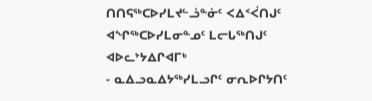ᑎᑎᕋᖅᑕᐅᓯᒪᔪᓪᓘᓐᓃᑦ ᐸᐃᑉᐹᑎᒍᑦ ᐊᖏᖅᑕᐅᓯᒪᓂᓐᓄᑦ ᒪᓕᒐᖅᑎᒍᑦ ᐊᐅᓚᔾᔭᐃᒋᐊᒥᒃ
- ᓇᐃᓗᓇᐃᔭᖅᓯᒪᓗᒋᑦ ᓂᕆᐅᒋᔭᑎᑦ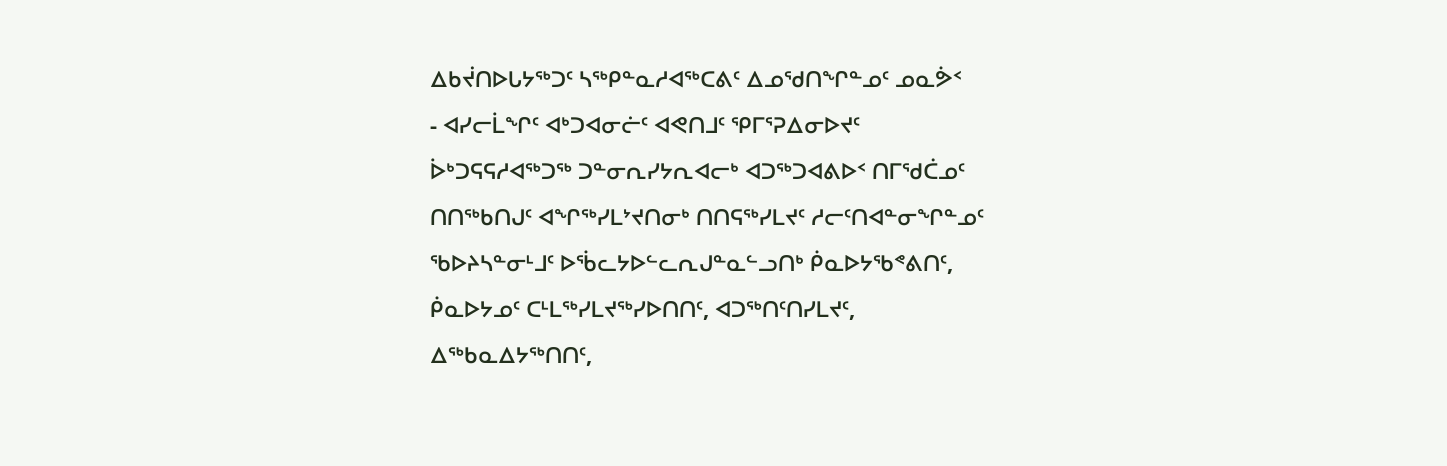ᐃᑲᔫᑎᐅᒐᔭᖅᑐᑦ ᓴᖅᑭᓐᓇᓱᐊᖅᑕᕕᑦ ᐃᓄᖁᑎᖏᓐᓄᑦ ᓄᓇᕘᑉ
- ᐊᓯᓕᒫᖏᑦ ᐊᒃᑐᐊᓂᓖᑦ ᐊᕙᑎᒧᑦ ᕿᒥᕐᕈᐃᓂᐅᔪᑦ
ᐆᒃᑐᕋᕋᓱᐊᖅᑐᖅ ᑐᓐᓂᕆᓯᔭᕆᐊᓕᒃ ᐊᑐᖅᑐᐊᕕᐅᑉ ᑎᒥᖁᑖᓄᑦ ᑎᑎᖅᑲᑎᒍᑦ ᐊᖏᖅᓯᒪᔾᔪᑎᓂᒃ ᑎᑎᕋᖅᓯᒪᔪᑦ ᓱᓕᑦᑎᐊᓐᓂᖏᓐᓄᑦ ᖃᐅᔨᓴᓐᓂᒻᒧᑦ ᐅᖄᓚᔭᐅᓪᓚᕆᒍᓐᓇᓪᓗᑎᒃ ᑮᓇᐅᔭᖃᕝᕕᑎᑦ, ᑮᓇᐅᔭᓄᑦ ᑕᒻᒪᖅᓯᒪᔪᖅᓯᐅᑎᑎᑦ, ᐊᑐᖅᑎᑦᑎᓯᒪᔪᑦ, ᐃᖅᑲᓇᐃᔭᖅᑎᑎᑦ,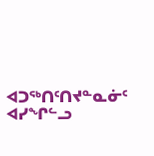ᐊᑐᖅᑎᑦᑎᔪᓐᓇᓃᑦ ᐊᓯᖏᓪᓗ